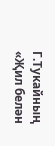Г.Тукайның «Җил белән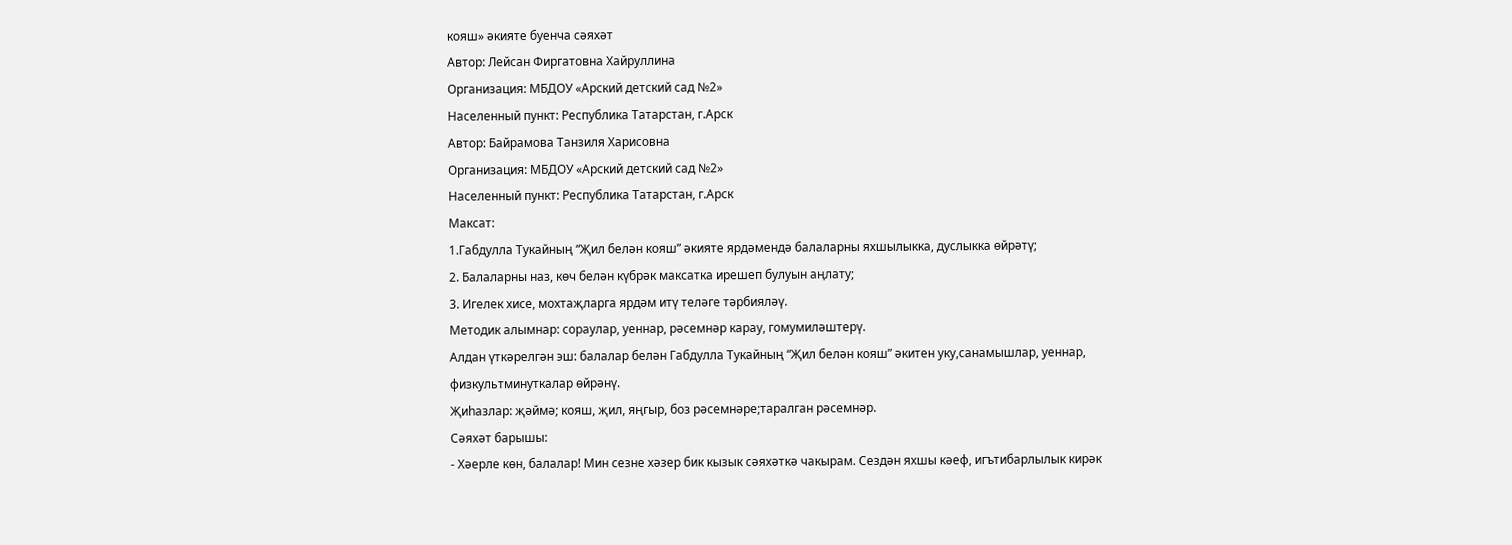кояш» әкияте буенча сәяхәт
Автор: Лейсан Фиргатовна Хайруллина
Организация: МБДОУ «Арский детский сад №2»
Населенный пункт: Республика Татарстан, г.Арск
Автор: Байрамова Танзиля Харисовна
Организация: МБДОУ «Арский детский сад №2»
Населенный пункт: Республика Татарстан, г.Арск
Максат:
1.Габдулла Тукайның “Җил белән кояш” әкияте ярдәмендә балаларны яхшылыкка, дуслыкка өйрәтү;
2. Балаларны наз, көч белән күбрәк максатка ирешеп булуын аңлату;
3. Игелек хисе, мохтаҗларга ярдәм итү теләге тәрбияләү.
Методик алымнар: сораулар, уеннар, рәсемнәр карау, гомумиләштерү.
Алдан үткәрелгән эш: балалар белән Габдулла Тукайның “Җил белән кояш” әкитен уку,санамышлар, уеннар, физкультминуткалар өйрәнү.
Җиһазлар: җәймә; кояш, җил, яңгыр, боз рәсемнәре;таралган рәсемнәр.
Сәяхәт барышы:
- Хәерле көн, балалар! Мин сезне хәзер бик кызык сәяхәткә чакырам. Сездән яхшы кәеф, игътибарлылык кирәк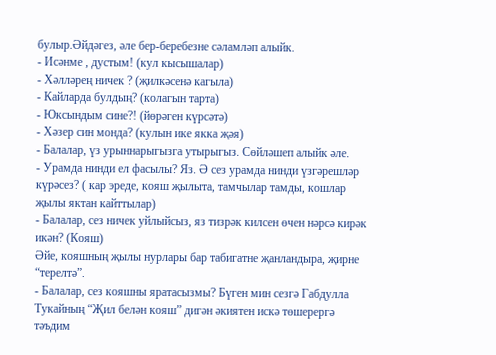булыр.Әйдәгез, әле бер-беребезне сәламләп алыйк.
- Исәнме , дустым! (кул кысышалар)
- Хәлләрең ничек ? (җилкәсенә кагыла)
- Кайларда булдың? (колагын тарта)
- Юксындым сине?! (йөрәген күрсәтә)
- Хәзер син монда? (кулын ике якка җәя)
- Балалар, үз урыннарыгызга утырыгыз. Сөйләшеп алыйк әле.
- Урамда нинди ел фасылы? Яз. Ә сез урамда нинди үзгәрешләр күрәсез? ( кар эреде, кояш җылыта, тамчылар тамды, кошлар җылы яктан кайттылар)
- Балалар, сез ничек уйлыйсыз, яз тизрәк килсен өчен нәрсә кирәк икән? (Кояш)
Әйе, кояшның җылы нурлары бар табигатне җанландыра, җирне “терелтә”.
- Балалар, сез кояшны яратасызмы? Бүген мин сезгә Габдулла Тукайның “Җил белән кояш” дигән әкиятен искә төшерергә тәъдим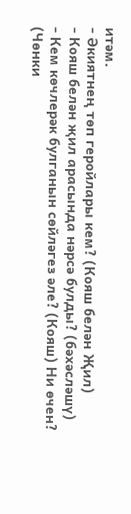итәм.
- Әкиятнең төп геройлары кем? (Кояш белән Җил)
- Кояш белән җил арасында нәрсә булды? (бәхәсләшү)
- Кем көчлерәк булганын сөйләгез әле? (Кояш) Ни өчен? (Чөнки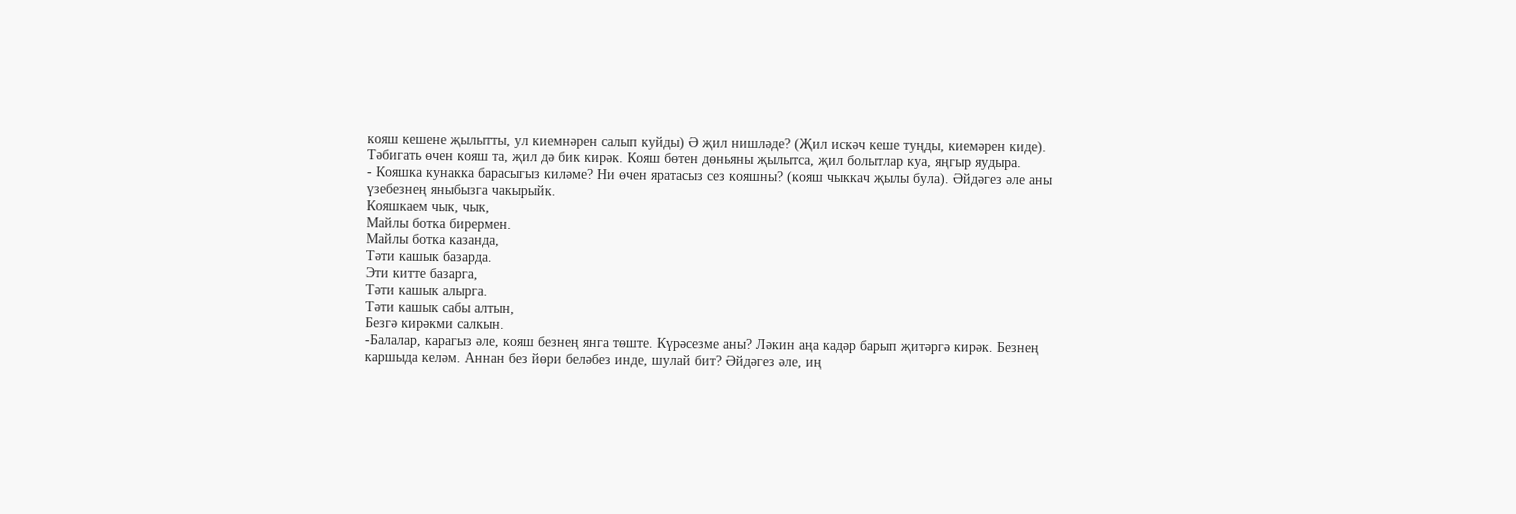кояш кешене җылытты, ул киемнәрен салып куйды) Ә җил нишләде? (Җил искәч кеше туңды, киемәрен киде). Тәбигать өчен кояш та, җил дә бик кирәк. Кояш бөтен дөньяны җылытса, җил болытлар куа, яңгыр яудыра.
- Кояшка кунакка барасыгыз киләме? Ни өчен яратасыз сез кояшны? (кояш чыккач җылы була). Әйдәгез әле аны үзебезнең яныбызга чакырыйк.
Кояшкаем чык, чык,
Майлы ботка бирермен.
Майлы ботка казанда,
Тәти кашык базарда.
Эти китте базарга,
Тәти кашык алырга.
Тәти кашык сабы алтын,
Безгә кирәкми салкын.
-Балалар, карагыз әле, кояш безнең янга төште. Күрәсезме аны? Ләкин аңа кадәр барып җитәргә кирәк. Безнең каршыда келәм. Аннан без йөри беләбез инде, шулай бит? Әйдәгез әле, иң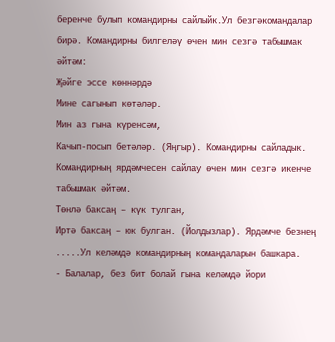беренче булып командирны сайлыйк.Ул безгәкомандалар бирә. Командирны билгеләү өчен мин сезгә табышмак әйтәм:
Җәйге эссе көннәрдә
Мине сагынып көтәләр.
Мин аз гына күренсәм,
Качып-посып бетәләр. (Яңгыр). Командирны сайладык. Командирның ярдәмчесен сайлау өчен мин сезгә икенче табышмак әйтәм.
Төнлә баксаң – күк тулган,
Иртә баксаң – юк булган. (Йолдызлар). Ярдәмче безнең .....Ул келәмдә командирның командаларын башкара.
- Балалар, без бит болай гына келәмдә йори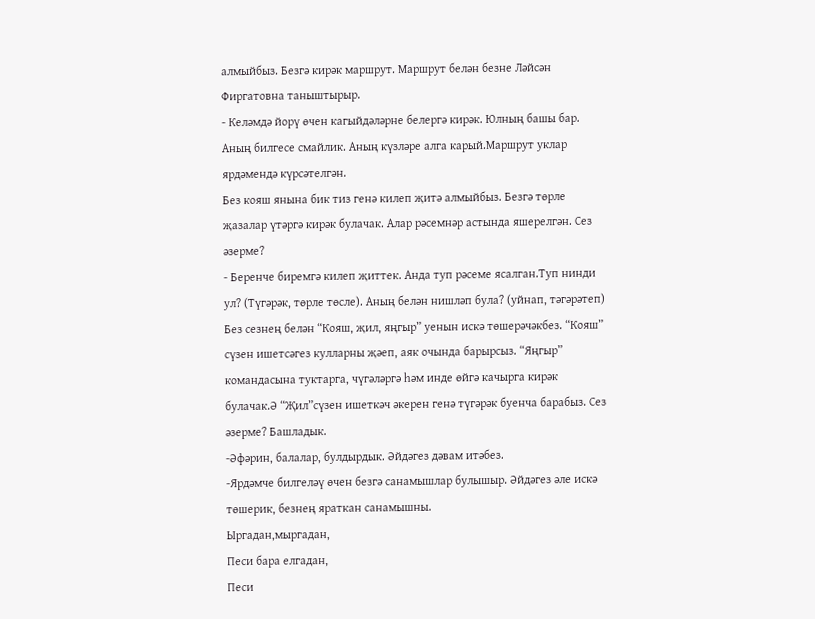алмыйбыз. Безгә кирәк маршрут. Маршрут белән безне Ләйсән Фиргатовна таныштырыр.
- Келәмдә йорү өчен кагыйдәләрне белергә кирәк. Юлның башы бар. Аның билгесе смайлик. Аның күзләре алга карый.Маршрут уклар ярдәмендә күрсәтелгән.
Без кояш янына бик тиз генә килеп җитә алмыйбыз. Безгә төрле җазалар үтәргә кирәк булачак. Алар рәсемнәр астында яшерелгән. Сез әзерме?
- Беренче биремгә килеп җиттек. Анда туп рәсеме ясалган.Туп нинди ул? (Түгәрәк, төрле төсле). Аның белән нишләп була? (уйнап, тәгәрәтеп)
Без сезнең белән “Кояш, җил, яңгыр” уенын искә төшерәчәкбез. “Кояш” сүзен ишетсәгез кулларны җәеп, аяк очында барырсыз. “Яңгыр” командасына туктарга, чүгәләргә һәм инде өйгә качырга кирәк булачак.Ә “Җил”сүзен ишеткәч әкерен генә түгәрәк буенча барабыз. Сез әзерме? Башладык.
-Әфәрин, балалар, булдырдык. Әйдәгез дәвам итәбез.
-Ярдәмче билгеләү өчен безгә санамышлар булышыр. Әйдәгез әле искә төшерик, безнең яраткан санамышны.
Ыргадан,мыргадан,
Песи бара елгадан,
Песи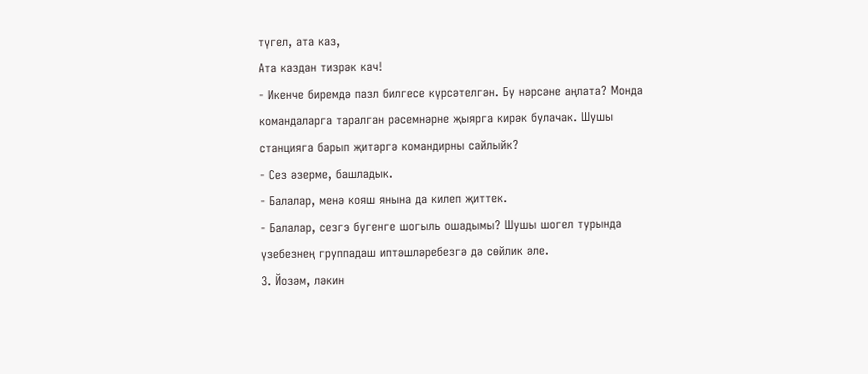түгел, ата каз,
Ата каздан тизрәк кач!
- Икенче биремдә пазл билгесе күрсәтелгән. Бу нәрсәне аңлата? Монда командаларга таралган рәсемнәрне җыярга кирәк булачак. Шушы станцияга барып җитәргә командирны сайлыйк?
- Сез әзерме, башладык.
- Балалар, менә кояш янына да килеп җиттек.
- Балалар, сезгэ бугенге шогыль ошадымы? Шушы шогел турында үзебезнең группадаш иптәшләребезгә дә сөйлик әле.
3. Йозәм, ләкин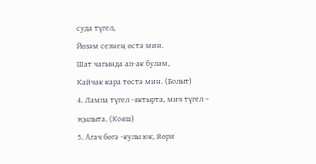суда түгел,
Йөзәм сезнең өстә мин.
Шат чагында ап-ак булам,
Кайчак кара төстә мин. (Болыт)
4. Лампа түгел -яктырта, мич түгел – җылыта. (Кояш)
5. Агач бөгә -кулы юк, йөри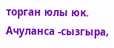торган юлы юк.
Ачуланса -сызгыра,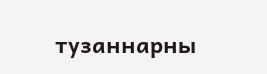тузаннарны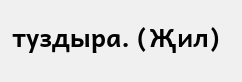туздыра. (Җил)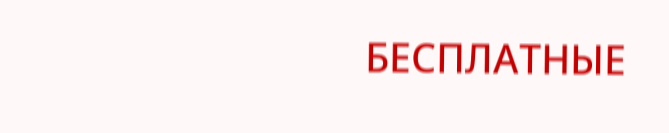БЕСПЛАТНЫЕ